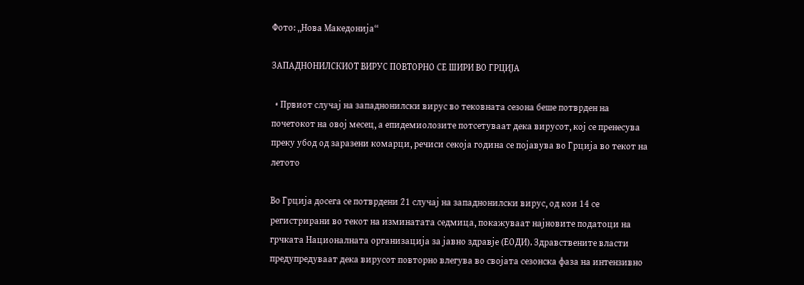Фото: „Нова Македонија“

ЗАПАДНОНИЛСКИОТ ВИРУС ПОВТОРНО СЕ ШИРИ ВО ГРЦИЈА

  • Првиот случај на западнонилски вирус во тековната сезона беше потврден на почетокот на овој месец, а епидемиолозите потсетуваат дека вирусот, кој се пренесува преку убод од заразени комарци, речиси секоја година се појавува во Грција во текот на летото

Во Грција досега се потврдени 21 случај на западнонилски вирус, од кои 14 се регистрирани во текот на изминатата седмица, покажуваат најновите податоци на грчката Националната организација за јавно здравје (ЕОДИ). Здравствените власти предупредуваат дека вирусот повторно влегува во својата сезонска фаза на интензивно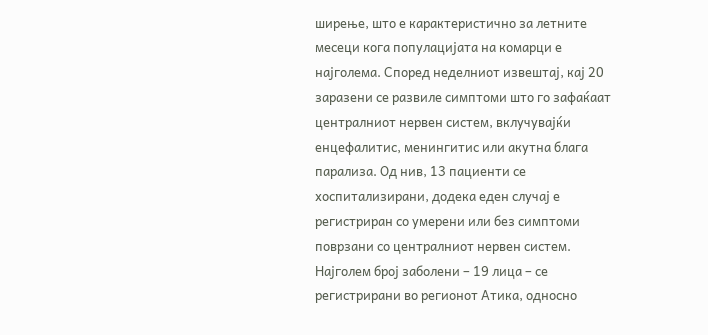ширење, што е карактеристично за летните месеци кога популацијата на комарци е најголема. Според неделниот извештај, кај 20 заразени се развиле симптоми што го зафаќаат централниот нервен систем, вклучувајќи енцефалитис, менингитис или акутна блага парализа. Од нив, 13 пациенти се хоспитализирани, додека еден случај е регистриран со умерени или без симптоми поврзани со централниот нервен систем. Најголем број заболени – 19 лица – се регистрирани во регионот Атика, односно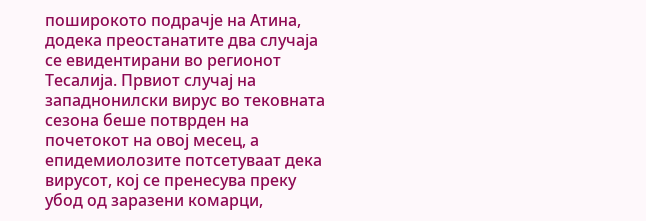поширокото подрачје на Атина, додека преостанатите два случаја се евидентирани во регионот Тесалија. Првиот случај на западнонилски вирус во тековната сезона беше потврден на почетокот на овој месец, а епидемиолозите потсетуваат дека вирусот, кој се пренесува преку убод од заразени комарци,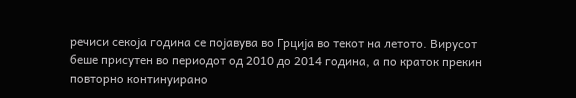речиси секоја година се појавува во Грција во текот на летото. Вирусот беше присутен во периодот од 2010 до 2014 година, а по краток прекин повторно континуирано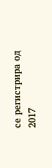се регистрира од 2017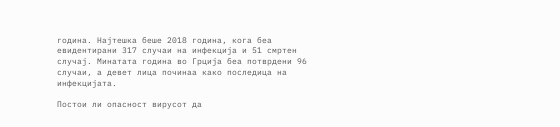година. Најтешка беше 2018 година, кога беа евидентирани 317 случаи на инфекција и 51 смртен случај. Минатата година во Грција беа потврдени 96 случаи, а девет лица починаа како последица на инфекцијата.

Постои ли опасност вирусот да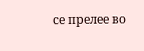се прелее во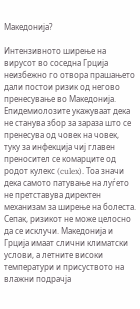Македонија?

Интензивното ширење на вирусот во соседна Грција неизбежно го отвора прашањето дали постои ризик од негово пренесување во Македонија. Епидемиолозите укажуваат дека не станува збор за зараза што се пренесува од човек на човек, туку за инфекција чиј главен преносител се комарците од родот кулекс (culex). Тоа значи дека самото патување на луѓето не претставува директен механизам за ширење на болеста. Сепак, ризикот не може целосно да се исклучи. Македонија и Грција имаат слични климатски услови, а летните високи температури и присуството на влажни подрачја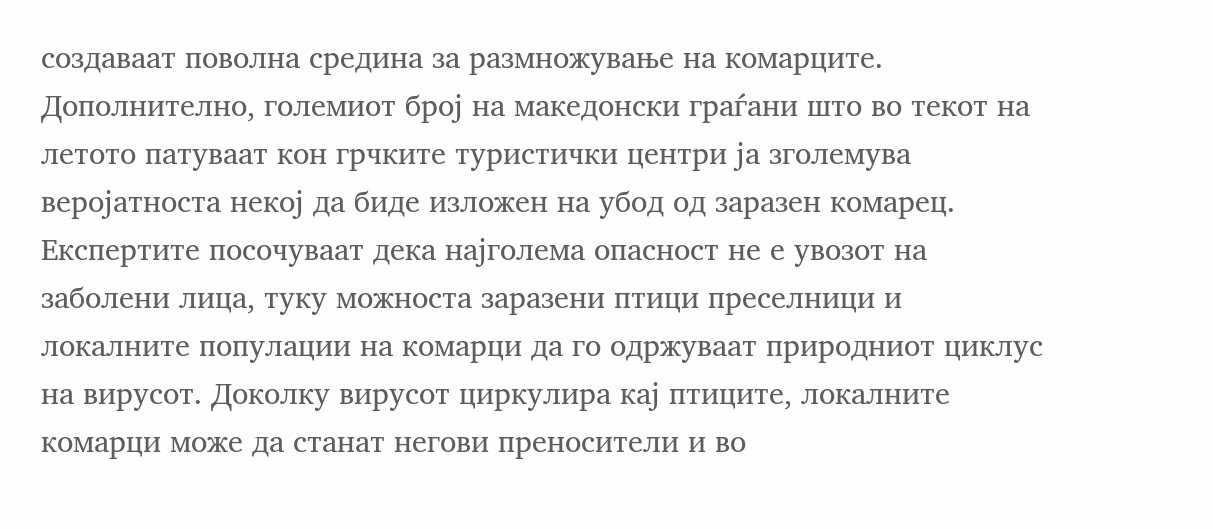создаваат поволна средина за размножување на комарците. Дополнително, големиот број на македонски граѓани што во текот на летото патуваат кон грчките туристички центри ја зголемува веројатноста некој да биде изложен на убод од заразен комарец. Експертите посочуваат дека најголема опасност не е увозот на заболени лица, туку можноста заразени птици преселници и локалните популации на комарци да го одржуваат природниот циклус на вирусот. Доколку вирусот циркулира кај птиците, локалните комарци може да станат негови преносители и во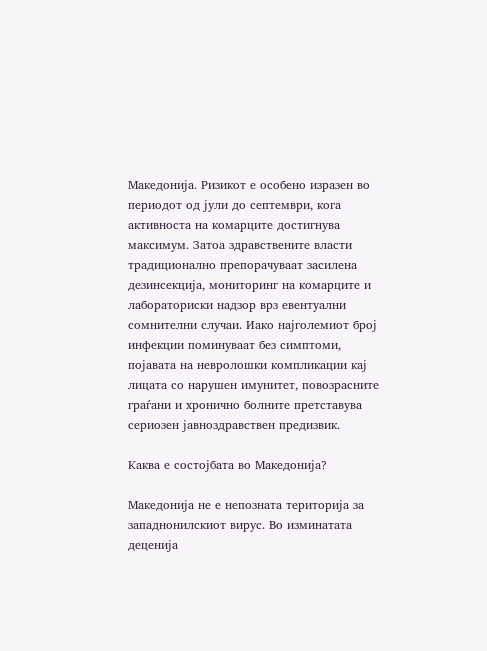Македонија. Ризикот е особено изразен во периодот од јули до септември, кога активноста на комарците достигнува максимум. Затоа здравствените власти традиционално препорачуваат засилена дезинсекција, мониторинг на комарците и лабораториски надзор врз евентуални сомнителни случаи. Иако најголемиот број инфекции поминуваат без симптоми, појавата на невролошки компликации кај лицата со нарушен имунитет, повозрасните граѓани и хронично болните претставува сериозен јавноздравствен предизвик.

Каква е состојбата во Македонија?

Македонија не е непозната територија за западнонилскиот вирус. Во изминатата деценија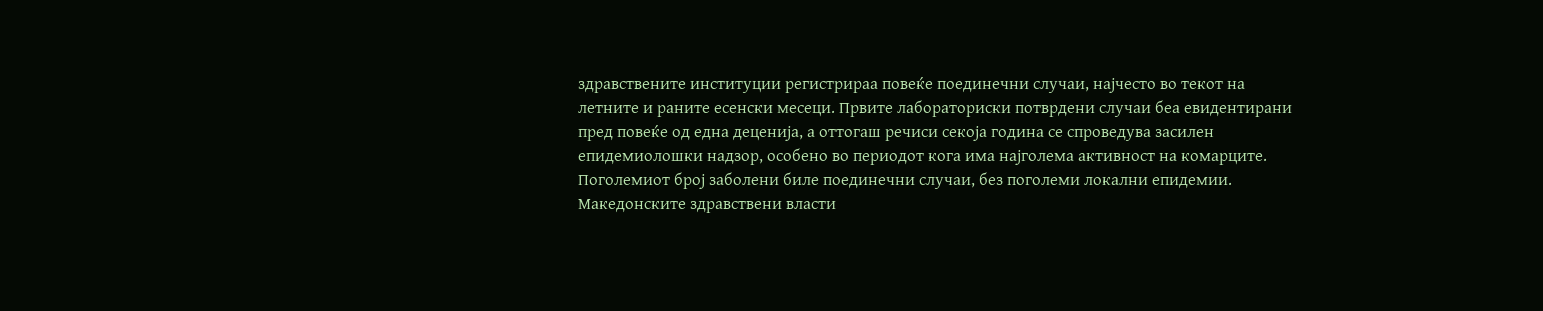здравствените институции регистрираа повеќе поединечни случаи, најчесто во текот на летните и раните есенски месеци. Првите лабораториски потврдени случаи беа евидентирани пред повеќе од една деценија, а оттогаш речиси секоја година се спроведува засилен епидемиолошки надзор, особено во периодот кога има најголема активност на комарците. Поголемиот број заболени биле поединечни случаи, без поголеми локални епидемии. Македонските здравствени власти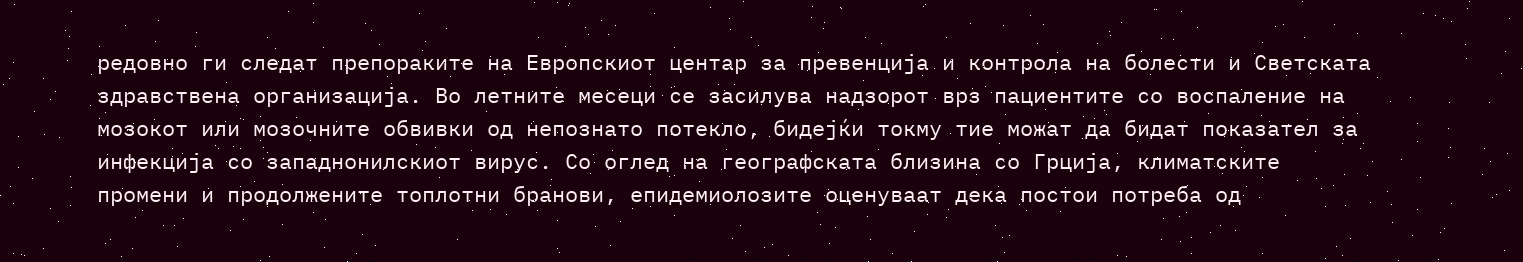редовно ги следат препораките на Европскиот центар за превенција и контрола на болести и Светската здравствена организација. Во летните месеци се засилува надзорот врз пациентите со воспаление на мозокот или мозочните обвивки од непознато потекло, бидејќи токму тие можат да бидат показател за инфекција со западнонилскиот вирус. Со оглед на географската близина со Грција, климатските промени и продолжените топлотни бранови, епидемиолозите оценуваат дека постои потреба од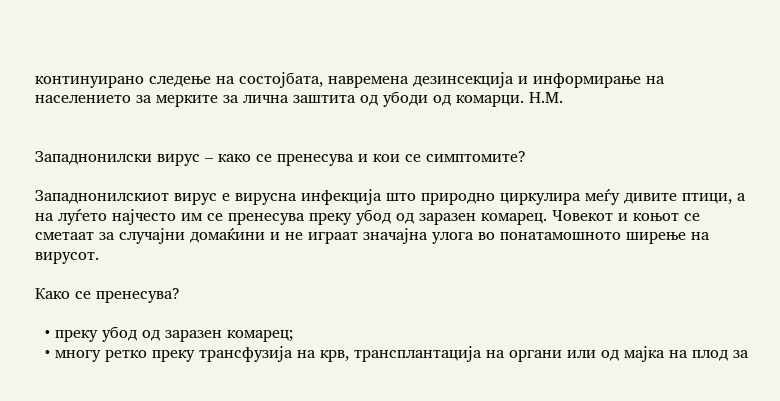континуирано следење на состојбата, навремена дезинсекција и информирање на населението за мерките за лична заштита од убоди од комарци. Н.М.


Западнонилски вирус – како се пренесува и кои се симптомите?

Западнонилскиот вирус е вирусна инфекција што природно циркулира меѓу дивите птици, а на луѓето најчесто им се пренесува преку убод од заразен комарец. Човекот и коњот се сметаат за случајни домаќини и не играат значајна улога во понатамошното ширење на вирусот.

Како се пренесува?

  • преку убод од заразен комарец;
  • многу ретко преку трансфузија на крв, трансплантација на органи или од мајка на плод за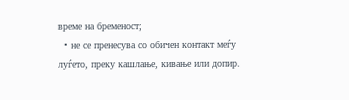време на бременост;
  • не се пренесува со обичен контакт меѓу луѓето, преку кашлање, кивање или допир.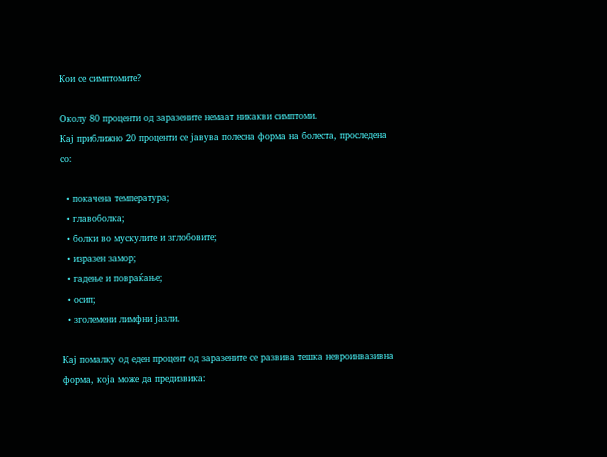Кои се симптомите?

Околу 80 проценти од заразените немаат никакви симптоми.
Кај приближно 20 проценти се јавува полесна форма на болеста, проследена со:

  • покачена температура;
  • главоболка;
  • болки во мускулите и зглобовите;
  • изразен замор;
  • гадење и повраќање;
  • осип;
  • зголемени лимфни јазли.

Кај помалку од еден процент од заразените се развива тешка невроинвазивна форма, која може да предизвика: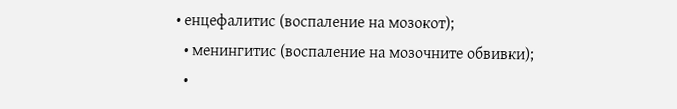• енцефалитис (воспаление на мозокот);
  • менингитис (воспаление на мозочните обвивки);
  •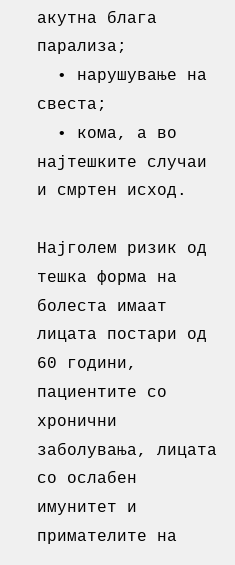акутна блага парализа;
  • нарушување на свеста;
  • кома, а во најтешките случаи и смртен исход.

Најголем ризик од тешка форма на болеста имаат лицата постари од 60 години, пациентите со хронични заболувања, лицата со ослабен имунитет и примателите на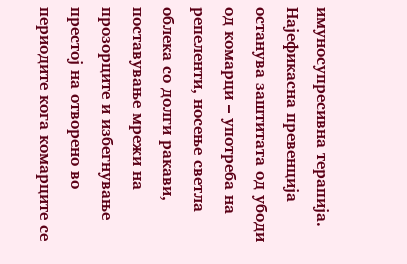имуносупресивна терапија.
Најефикасна превенција останува заштитата од убоди од комарци – употреба на репеленти, носење светла облека со долги ракави, поставување мрежи на прозорците и избегнување престој на отворено во периодите кога комарците се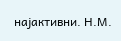најактивни. Н.М.